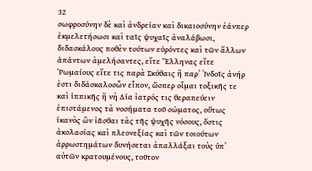32
σωφροσύνην δὲ καὶ ἀνδρείαν καὶ δικαιοσύνην ἐάνπερ ἐκμελετήσωσι καὶ ταῖς ψυχαῖς ἀναλάβωσι, διδασκάλους ποθὲν τούτων εὑρόντες καὶ τῶν ἄλλων ἁπάντων ἀμελήσαντες, εἴτε Ἕλληνας εἴτε Ῥωμαίους εἴτε τις παρὰ Σκύθαις ἢ παρʼ Ἰνδοῖς ἀνήρ ἐστι διδάσκαλοσὧν εἶπον, ὥσπερ οἶμαι τοξικῆς τε καὶ ἱππικῆς ἢ νὴ Δία ἰατρός τις θεραπεύειν ἐπιστάμενος τὰ νοσήματα τοῦ σώματος, οὕτως ἱκανὸς ὢν ἰᾶσθαι τὰς τῆς ψυχῆς νόσους, ὅστις ἀκολασίας καὶ πλεονεξίας καὶ τῶν τοιούτων ἀρρωστημάτων δυνήσεται ἀπαλλάξαι τοὺς ὑπʼ αὐτῶν κρατουμένους, τοῦτον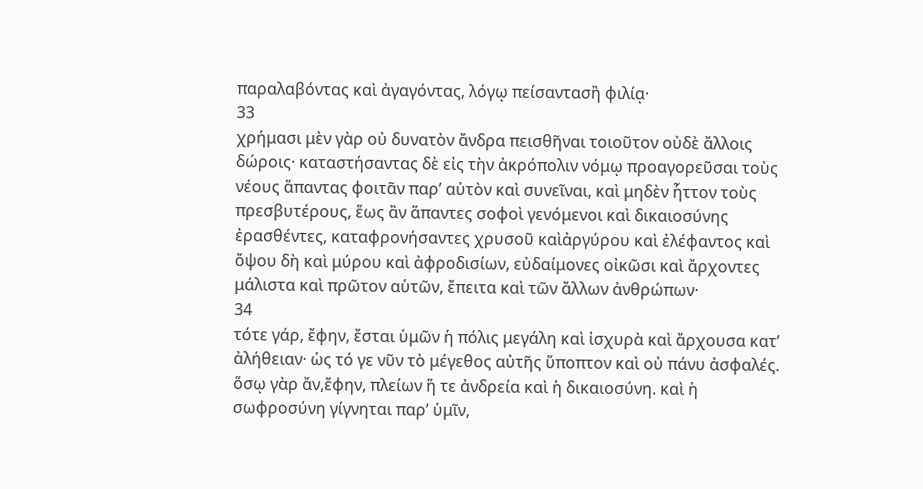παραλαβόντας καὶ ἀγαγόντας, λόγῳ πείσαντασἢ φιλίᾳ·
33
χρήμασι μὲν γὰρ οὐ δυνατὸν ἄνδρα πεισθῆναι τοιοῦτον οὐδὲ ἄλλοις δώροις· καταστήσαντας δὲ εἰς τὴν ἀκρόπολιν νόμῳ προαγορεῦσαι τοὺς νέους ἅπαντας φοιτᾶν παρʼ αὐτὸν καὶ συνεῖναι, καὶ μηδὲν ἧττον τοὺς πρεσβυτέρους, ἕως ἂν ἅπαντες σοφοὶ γενόμενοι καὶ δικαιοσύνης ἐρασθέντες, καταφρονήσαντες χρυσοῦ καὶἀργύρου καὶ ἐλέφαντος καὶ ὄψου δὴ καὶ μύρου καὶ ἀφροδισίων, εὐδαίμονες οἰκῶσι καὶ ἄρχοντες μάλιστα καὶ πρῶτον αὑτῶν, ἔπειτα καὶ τῶν ἄλλων ἀνθρώπων·
34
τότε γάρ, ἔφην, ἔσται ὑμῶν ἡ πόλις μεγάλη καὶ ἰσχυρὰ καὶ ἄρχουσα κατʼ ἀλήθειαν· ὡς τό γε νῦν τὸ μέγεθος αὐτῆς ὕποπτον καὶ οὐ πάνυ ἀσφαλές. ὅσῳ γὰρ ἄν,ἔφην, πλείων ἥ τε ἀνδρεία καὶ ἡ δικαιοσύνη. καὶ ἡ σωφροσύνη γίγνηται παρʼ ὑμῖν,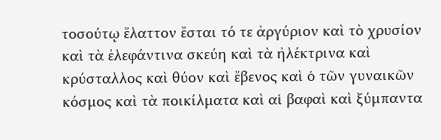τοσούτῳ ἔλαττον ἔσται τό τε ἀργύριον καὶ τὸ χρυσίον καὶ τὰ ἐλεφάντινα σκεύη καὶ τὰ ἠλέκτρινα καὶ κρύσταλλος καὶ θύον καὶ ἔβενος καὶ ὁ τῶν γυναικῶν κόσμος καὶ τὰ ποικίλματα καὶ αἱ βαφαὶ καὶ ξύμπαντα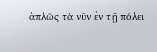ἁπλῶς τὰ νῦν ἐν τῇ πόλει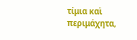τίμια καὶ περιμάχητα,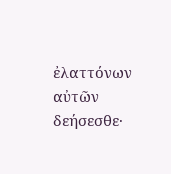ἐλαττόνων αὐτῶν δεήσεσθε·